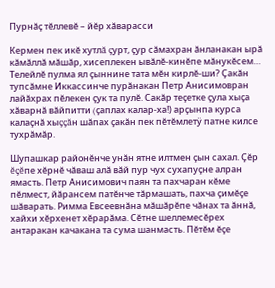Пурнăç тĕллевĕ – йĕр хăварасси

Кермен пек икĕ хутлă çурт, çур сăмахран ăнланакан ырă кăмăллă мăшăр, хисеплекен ывăлĕ-кинĕпе мăнукĕсем… Телейлĕ пулма ял çыннине тата мĕн кирлĕ-ши? Çакăн тупсăмне Иккассинче пурăнакан Петр Анисимовран лайăхрах пĕлекен çук та пулĕ. Сакăр теçетке çула хыçа хăварнă вăйпитти (çаплах калар-ха!) арçынпа курса калаçнă хыççăн шăпах çакăн пек пĕтĕмлетÿ патне килсе тухрăмăр.

Шупашкар районĕнче унăн ятне илтмен çын сахал. Çĕр ĕçĕпе хĕрнĕ чăваш алă вăй пур чух сухапуçне алран ямасть. Петр Анисимович паян та пахчаран кĕме пĕлмест, йăрансем патĕнче тăрмашать, пахча çимĕçе шăварать. Римма Евсеевнăна мăшăрĕпе чăнах та ăннă, хайхи хĕрхенет хĕрарăма. Сĕтне шеллемесĕрех антаракан качакана та сума шанмасть. Пĕтĕм ĕçе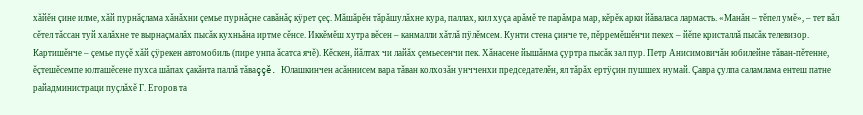хăйĕн çине илме, хăй пурнăçлама хăнăхни çемье пурнăçне савăнăç кÿрет çеç. Мăшăрĕн тăрăшулăхне кура, паллах, кил хуçа арăмĕ те парăмра мар, кĕрĕк арки йăваласа лармасть. «Манăн – тĕпел умĕ», – тет вăл сĕтел тăссан туй халăхне те вырнаçмалăх пысăк кухньăна иртме сĕнсе. Иккĕмĕш хутра вĕсен – канмалли хăтлă пÿлĕмсем. Кунти стена çинче те, пĕрремĕшĕнчи пекех – йĕпе кристаллă пысăк телевизор. Картишĕнче – çемье пуçĕ хăй çÿрекен автомобиль (пире унпа ăсатса ячĕ). Кĕскен, йăлтах чи лайăх çемьесенчи пек. Хăнасене йышăнма çуртра пысăк зал пур. Петр Анисимовичăн юбилейне тăван-пĕтенне, ĕçтешĕсемпе юлташĕсене пухса шăпах çакăнта паллă тăваççĕ. Юлашкинчен асăннисем вара тăван колхозăн унчченхи председателĕн, ял тăрăх ертÿçин пушшех нумай. Çавра çулпа саламлама ентеш патне райадминистраци пуçлăхĕ Г. Егоров та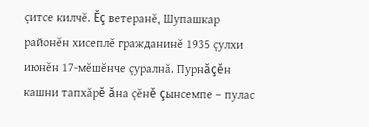çитсе килчĕ. Ĕç ветеранĕ, Шупашкар районĕн хисеплĕ гражданинĕ 1935 çулхи июнĕн 17-мĕшĕнче çуралнă. Пурнăçĕн кашни тапхăрĕ ăна çĕнĕ çынсемпе – пулас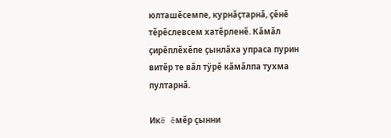юлташĕсемпе, курнăçтарнă, çĕнĕ тĕрĕслевсем хатĕрленĕ. Кăмăл çирĕплĕхĕпе çынлăха упраса пурин витĕр те вăл тÿрĕ кăмăлпа тухма пултарнă.

Икĕ ĕмĕр çынни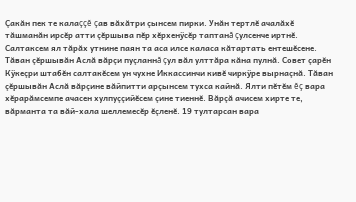Çакăн пек те калаççĕ çав вăхăтри çынсем пирки. Унăн тертлĕ ачалăхĕ тăшманăн ирсĕр атти çĕршыва пĕр хĕрхенÿсĕр таптанă çулсенче иртнĕ. Салтаксем ял тăрăх утнине паян та аса илсе каласа кăтартать ентешĕсене. Тăван çĕршывăн Аслă вăрçи пуçланнă çул вăл улттăра кăна пулнă. Совет çарĕн Кÿкеçри штабĕн салтакĕсем ун чухне Иккассинчи кивĕ чиркÿре вырнаçнă. Тăван çĕршывăн Аслă вăрçине вăйпитти арçынсем тухса кайнă. Ялти пĕтĕм ĕç вара хĕрарăмсемпе ачасен хулпуççийĕсем çине тиеннĕ. Вăрçă ачисем хирте те, вăрманта та вăй-хала шеллемесĕр ĕçленĕ. 19 тултарсан вара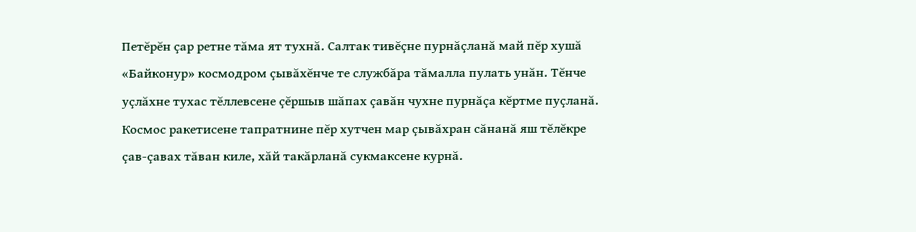Петĕрĕн çар ретне тăма ят тухнă. Салтак тивĕçне пурнăçланă май пĕр хушă «Байконур» космодром çывăхĕнче те службăра тăмалла пулать унăн. Тĕнче уçлăхне тухас тĕллевсене çĕршыв шăпах çавăн чухне пурнăçа кĕртме пуçланă. Космос ракетисене тапратнине пĕр хутчен мар çывăхран сăнанă яш тĕлĕкре çав-çавах тăван киле, хăй такăрланă сукмаксене курнă.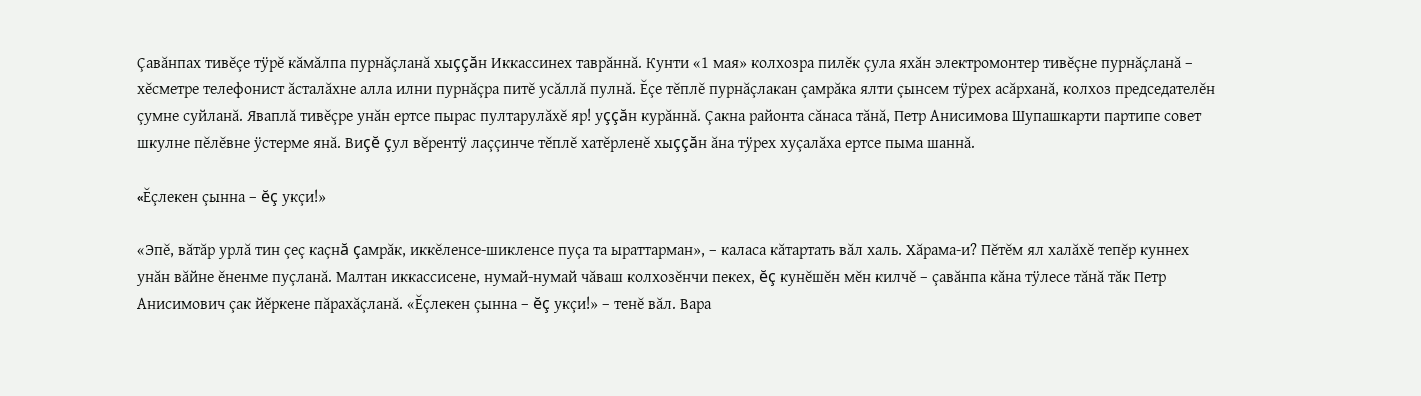Çавăнпах тивĕçе тÿрĕ кăмăлпа пурнăçланă хыççăн Иккассинех таврăннă. Кунти «1 мая» колхозра пилĕк çула яхăн электромонтер тивĕçне пурнăçланă – хĕсметре телефонист ăсталăхне алла илни пурнăçра питĕ усăллă пулнă. Ĕçе тĕплĕ пурнăçлакан çамрăка ялти çынсем тÿрех асăрханă, колхоз председателĕн çумне суйланă. Яваплă тивĕçре унăн ертсе пырас пултарулăхĕ яр! уççăн курăннă. Çакна районта сăнаса тăнă, Петр Анисимова Шупашкарти партипе совет шкулне пĕлĕвне ÿстерме янă. Виçĕ çул вĕрентÿ лаççинче тĕплĕ хатĕрленĕ хыççăн ăна тÿрех хуçалăха ертсе пыма шаннă.

«Ĕçлекен çынна – ĕç укçи!»

«Эпĕ, вăтăр урлă тин çеç каçнă çамрăк, иккĕленсе-шикленсе пуçа та ыраттарман», – каласа кăтартать вăл халь. Хăрама-и? Пĕтĕм ял халăхĕ тепĕр куннех унăн вăйне ĕненме пуçланă. Малтан иккассисене, нумай-нумай чăваш колхозĕнчи пекех, ĕç кунĕшĕн мĕн килчĕ – çавăнпа кăна тÿлесе тăнă тăк Петр Анисимович çак йĕркене пăрахăçланă. «Ĕçлекен çынна – ĕç укçи!» – тенĕ вăл. Вара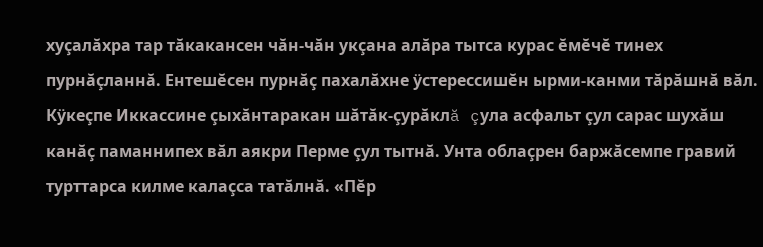хуçалăхра тар тăкакансен чăн-чăн укçана алăра тытса курас ĕмĕчĕ тинех пурнăçланнă. Ентешĕсен пурнăç пахалăхне ÿстерессишĕн ырми-канми тăрăшнă вăл. Кÿкеçпе Иккассине çыхăнтаракан шăтăк-çурăклă çула асфальт çул сарас шухăш канăç паманнипех вăл аякри Перме çул тытнă. Унта облаçрен баржăсемпе гравий турттарса килме калаçса татăлнă. «Пĕр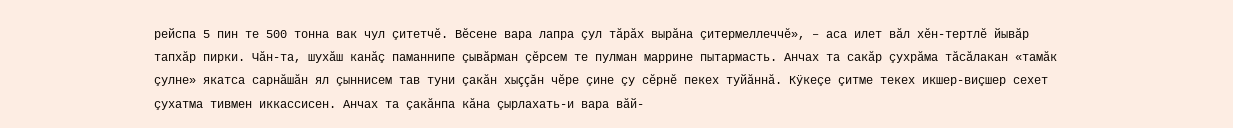рейспа 5 пин те 500 тонна вак чул çитетчĕ. Вĕсене вара лапра çул тăрăх вырăна çитермеллеччĕ», – аса илет вăл хĕн-тертлĕ йывăр тапхăр пирки. Чăн-та, шухăш канăç паманнипе çывăрман çĕрсем те пулман маррине пытармасть. Анчах та сакăр çухрăма тăсăлакан «тамăк çулне» якатса сарнăшăн ял çыннисем тав туни çакăн хыççăн чĕре çине çу сĕрнĕ пекех туйăннă. Кÿкеçе çитме текех икшер-виçшер сехет çухатма тивмен иккассисен. Анчах та çакăнпа кăна çырлахать-и вара вăй-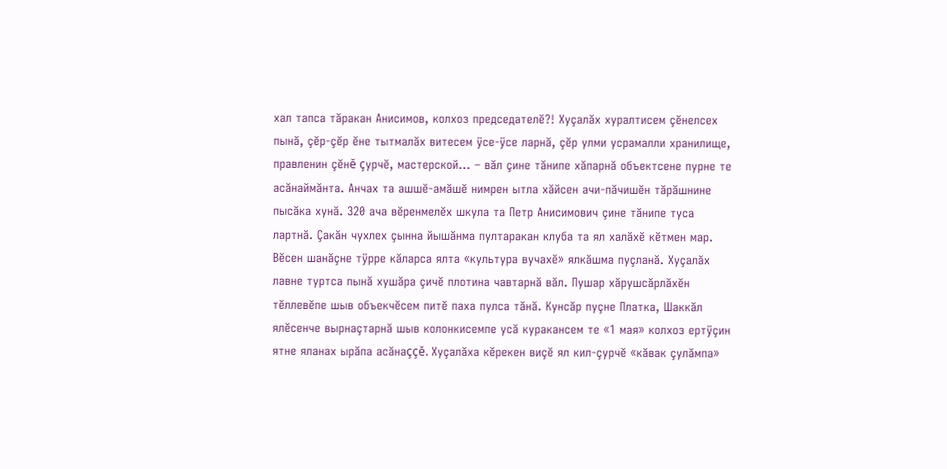хал тапса тăракан Анисимов, колхоз председателĕ?! Хуçалăх хуралтисем çĕнелсех пынă, çĕр-çĕр ĕне тытмалăх витесем ÿсе-ÿсе ларнă, çĕр улми усрамалли хранилище, правленин çĕнĕ çурчĕ, мастерской… – вăл çине тăнипе хăпарнă объектсене пурне те асăнаймăнта. Анчах та ашшĕ-амăшĕ нимрен ытла хăйсен ачи-пăчишĕн тăрăшнине пысăка хунă. 320 ача вĕренмелĕх шкула та Петр Анисимович çине тăнипе туса лартнă. Çакăн чухлех çынна йышăнма пултаракан клуба та ял халăхĕ кĕтмен мар. Вĕсен шанăçне тÿрре кăларса ялта «культура вучахĕ» ялкăшма пуçланă. Хуçалăх лавне туртса пынă хушăра çичĕ плотина чавтарнă вăл. Пушар хăрушсăрлăхĕн тĕллевĕпе шыв объекчĕсем питĕ паха пулса тăнă. Кунсăр пуçне Платка, Шаккăл ялĕсенче вырнаçтарнă шыв колонкисемпе усă куракансем те «1 мая» колхоз ертÿçин ятне яланах ырăпа асăнаççĕ. Хуçалăха кĕрекен виçĕ ял кил-çурчĕ «кăвак çулăмпа»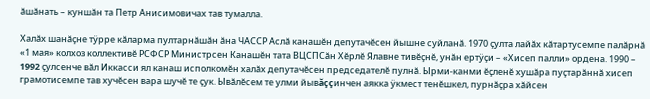ăшăнать – куншăн та Петр Анисимовичах тав тумалла.

Халăх шанăçне тÿрре кăларма пултарнăшăн ăна ЧАССР Аслă канашĕн депутачĕсен йышне суйланă. 1970 çулта лайăх кăтартусемпе палăрнă «1 мая» колхоз коллективĕ РСФСР Министрсен Канашĕн тата ВЦСПСăн Хĕрлĕ Ялавне тивĕçнĕ, унăн ертÿçи – «Хисеп палли» ордена. 1990 – 1992 çулсенче вăл Иккасси ял канаш исполкомĕн халăх депутачĕсен председателĕ пулнă. Ырми-канми ĕçленĕ хушăра пуçтарăннă хисеп грамотисемпе тав хучĕсен вара шучĕ те çук. Ывăлĕсем те улми йывăççинчен аякка ÿкмест тенĕшкел, пурнăçра хăйсен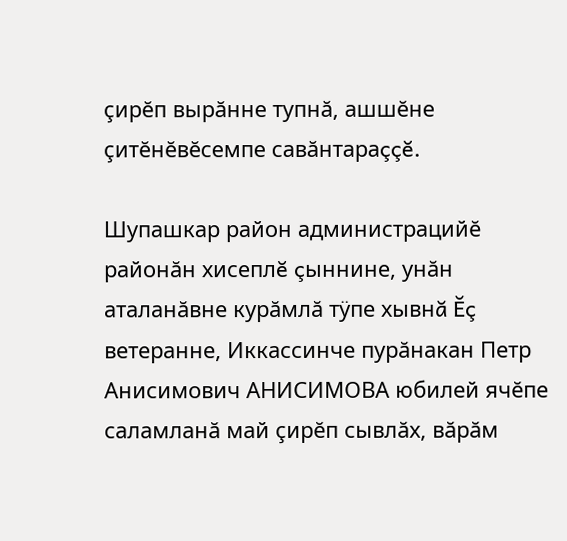çирĕп вырăнне тупнă, ашшĕне çитĕнĕвĕсемпе савăнтараççĕ.

Шупашкар район администрацийĕ районăн хисеплĕ çыннине, унăн аталанăвне курăмлă тÿпе хывнă Ĕç ветеранне, Иккассинче пурăнакан Петр Анисимович АНИСИМОВА юбилей ячĕпе саламланă май çирĕп сывлăх, вăрăм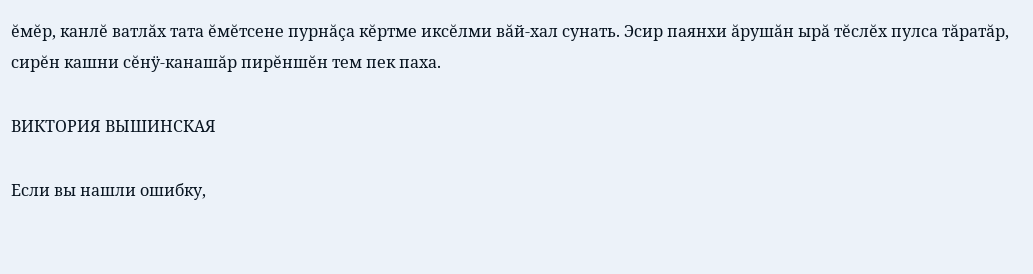ĕмĕр, канлĕ ватлăх тата ĕмĕтсене пурнăçа кĕртме иксĕлми вăй-хал сунать. Эсир паянхи ăрушăн ырă тĕслĕх пулса тăратăр, сирĕн кашни сĕнÿ-канашăр пирĕншĕн тем пек паха.

ВИКТОРИЯ ВЫШИНСКАЯ

Если вы нашли ошибку,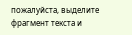пожалуйста, выделите фрагмент текста и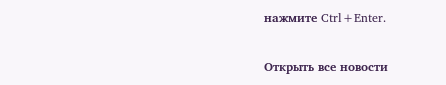нажмите Ctrl+Enter.

Открыть все новости